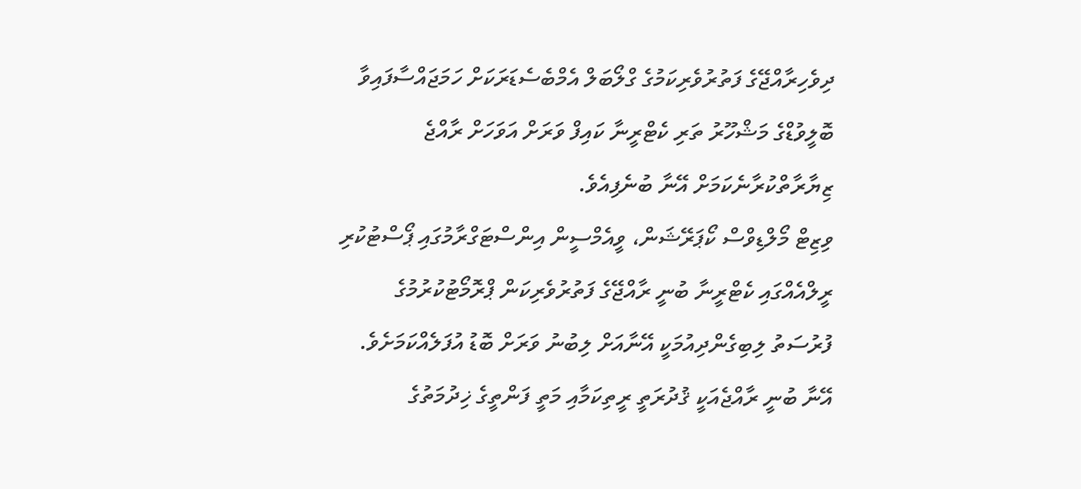ދިވެހިރާއްޖޭގެ ފަތުރުވެރިކަމުގެ ގްލޯބަލް އެމްބެސެޑަރަކަށް ހަމަޖައްސާފައިވާ ބޮލީވުޑްގެ މަޝްހޫރު ތަރި ކެޓްރީނާ ކައިފް ވަރަށް އަވަހަށް ރާއްޖެ ޒިޔާރާތްކުރާނެކަމަށް އޭނާ ބުނެފިއެވެ.
ވިޒިޓް މޯލްޑިވްސް ކޯޕަރޭޝަން، ވީއެމްސީން އިންސްޓަގްރާމުގައި ޕޯސްޓުކުރި ރީލްއެއްގައި ކެޓްރީނާ ބުނީ ރާއްޖޭގެ ފަތުރުވެރިކަން ޕްރޮމޯޓުކުރުމުގެ ފުރުސަތު ލިބިގެންދިއުމަކީ އޭނާއަށް ލިބުނު ވަރަށް ބޮޑު އުފަލެއްކަމަށެވެ. އޭނާ ބުނީ ރާއްޖެއަކީ ޤުދުރަތީ ރީތިކަމާއި މަތީ ފަންތީގެ ޚިދުމަތުގެ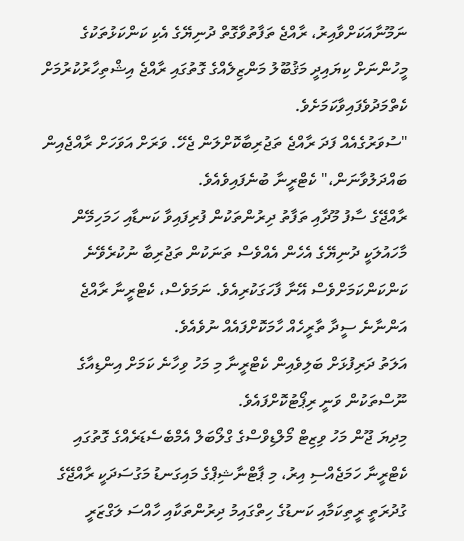ނަމޫނާއަކަށްވާއިރު، ރާއްޖެ ތަފާތުވާގޮތް ދުނިޔޭގެ އެކި ކަންކަޅުތަކުގެ މީހުންނަށް ކިޔައިދީ މަޤުބޫލު މަންޒިލެއްގެ ގޮތުގައި ރާއްޖެ އިޝްތިހާރުކުރުމަށް ކެތްމަދުވެފައިވާކަމަށެވެ.
"ސުވަރުގެއެއް ފަދަ ރާއްޖެ ތަޖުރިބާކޮށްލަން ޖެހޭ. ވަރަށް އަވަހަށް ރާއްޖެއިން ބައްދަލުވާނަން،" ކެޓްރީނާ ބުނެފައިވެއެވެ.
ރާއްޖޭގެ ސާފު މޫދާއި ތަފާތު ދިރުންތަކުން ފުރިފައިވާ ކަނޑާއި ހަމަހިމޭން މާހައުލަކީ ދުނިޔޭގެ އެހެން އެއްވެސް ތަނަކުން ތަޖުރިބާ ނުކުރެވޭނެ ކަންކަންކަމަށްވެސް އޭނާ ފާހަގަކުރިއެވެ. ނަމަވެސް، ކެޓްރީނާ ރާއްޖެ އަންނާނެ ސީދާ ތާރީހެއް ހާމަކޮށްފައެއް ނުވެއެވެ.
އަލަތު ދަރިފުޅަށް ބަލިވެއިން ކެޓްރީނާ މި މަހު ވިހާނެ ކަމަށް އިންޑިއާގެ ނޫސްތަކުން ވަނީ ރިޕޯޓުކޮށްފައެވެ.
މިދިޔަ ޖޫން މަހު ވިޒިޓް މޯލްޑިވްސްގެ ގްލޯބަލް އެމްބެސެޑަރެއްގެ ގޮތުގައި ކެޓްރީނާ ހަމަޖެއްސި އިރު، މި ޕާޓްނާޝިޕްގެ މައިގަނޑު މަގުސަދަކީ ރާއްޖޭގެ ގުދުރަތީ ރީތިކަމާއި ކަނޑުގެ ހިތްގައިމު ދިރުންތަކާއި ހާއްސަ ލަގްޒަރީ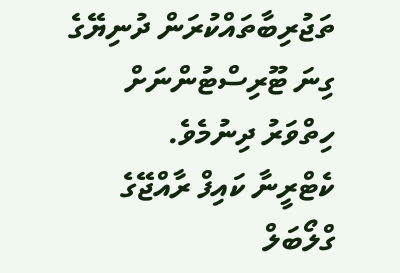ތަޖުރިބާތައްކުރަން ދުނިޔޭގެ ގިނަ ޓޫރިސްޓުންނަށް ހިތްވަރު ދިނުމެވެ.
ކެޓްރީނާ ކައިފް ރާއްޖޭގެ ގްލޯބަލް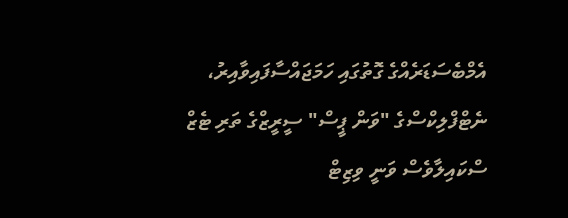އެމްބެސަޑަރެއްގެ ގޮތުގައި ހަމަޖައްސާފައިވާއިރު، ނެޓްފްލިކްސްގެ "ވަން ޕީސް" ސީރީޒްގެ ތަރި ޓެޒް ސްކައިލާވެސް ވަނީ ވިޒިޓް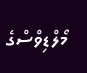މޯލްޑިވްސްގެ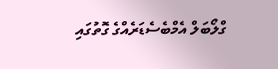ގްލޯބަލް އެމްބެސެޑަރެއްގެ ގޮތުގައި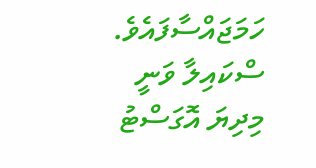ހަމަޖައްސާފައެވެ. ސްކައިލާ ވަނީ މިދިޔަ އޮގަސްޓު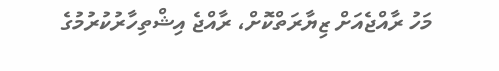މަހު ރާއްޖެއަށް ޒިޔާރަތްކޮށް، ރާއްޖެ އިޝްތިހާރުކުރުމުގެ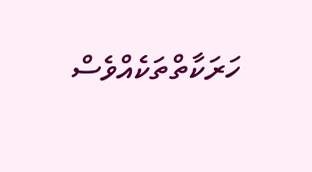ހަރަކާތްތަކެއްވެސް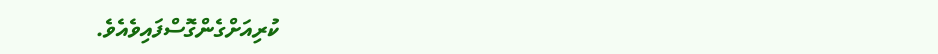ކުރިއަށްގެންގޮސްފައިވެއެވެ.